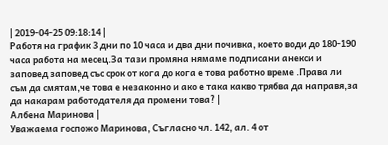| 2019-04-25 09:18:14 |
Работя на график 3 дни по 10 часа и два дни почивка, което води до 180-190 часа работа на месец.За тази промяна нямаме подписани анекси и заповед заповед със срок от кога до кога е това работно време .Права ли съм да смятам,че това е незаконно и ако е така какво трябва да направя,за да накарам работодателя да промени това? |
Албена Маринова |
Уважаема госпожо Маринова, Съгласно чл. 142, ал. 4 от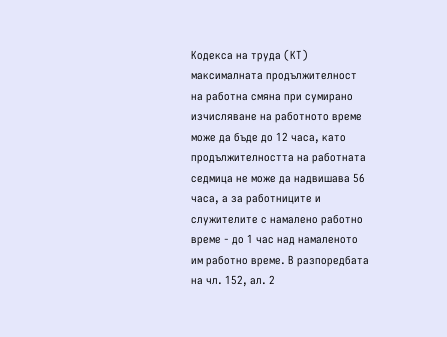Кодекса на труда (КТ) максималната продължителност на работна смяна при сумирано изчисляване на работното време може да бъде до 12 часа, като продължителността на работната седмица не може да надвишава 56 часа, а за работниците и служителите с намалено работно време - до 1 час над намаленото им работно време. В разпоредбата на чл. 152, ал. 2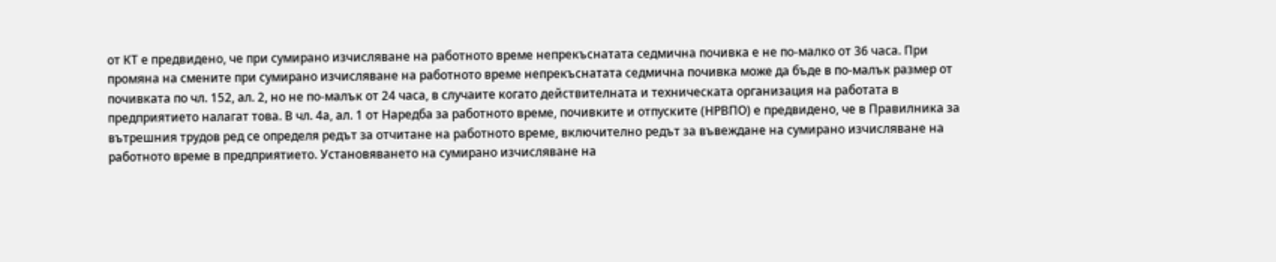от КТ е предвидено, че при сумирано изчисляване на работното време непрекъснатата седмична почивка е не по-малко от 36 часа. При промяна на смените при сумирано изчисляване на работното време непрекъснатата седмична почивка може да бъде в по-малък размер от почивката по чл. 152, ал. 2, но не по-малък от 24 часа, в случаите когато действителната и техническата организация на работата в предприятието налагат това. В чл. 4а, ал. 1 от Наредба за работното време, почивките и отпуските (НРВПО) е предвидено, че в Правилника за вътрешния трудов ред се определя редът за отчитане на работното време, включително редът за въвеждане на сумирано изчисляване на работното време в предприятието. Установяването на сумирано изчисляване на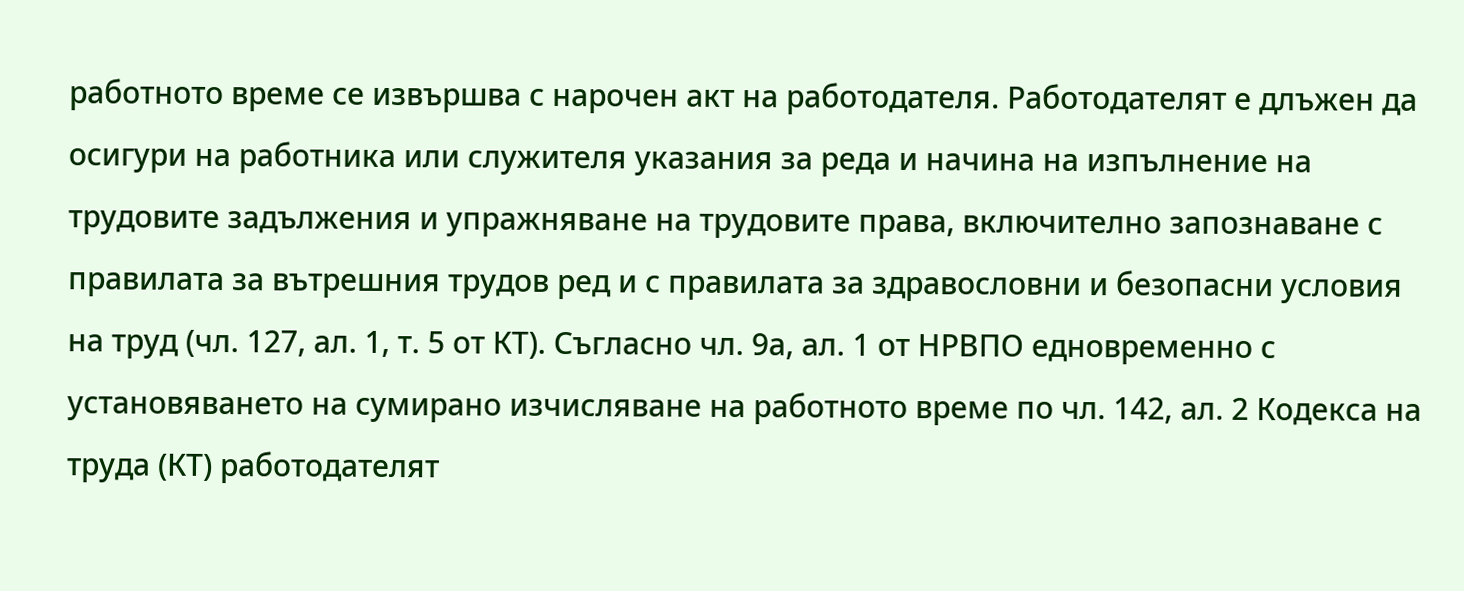работното време се извършва с нарочен акт на работодателя. Работодателят е длъжен да осигури на работника или служителя указания за реда и начина на изпълнение на трудовите задължения и упражняване на трудовите права, включително запознаване с правилата за вътрешния трудов ред и с правилата за здравословни и безопасни условия на труд (чл. 127, ал. 1, т. 5 от КТ). Съгласно чл. 9а, ал. 1 от НРВПО едновременно с установяването на сумирано изчисляване на работното време по чл. 142, ал. 2 Кодекса на труда (КТ) работодателят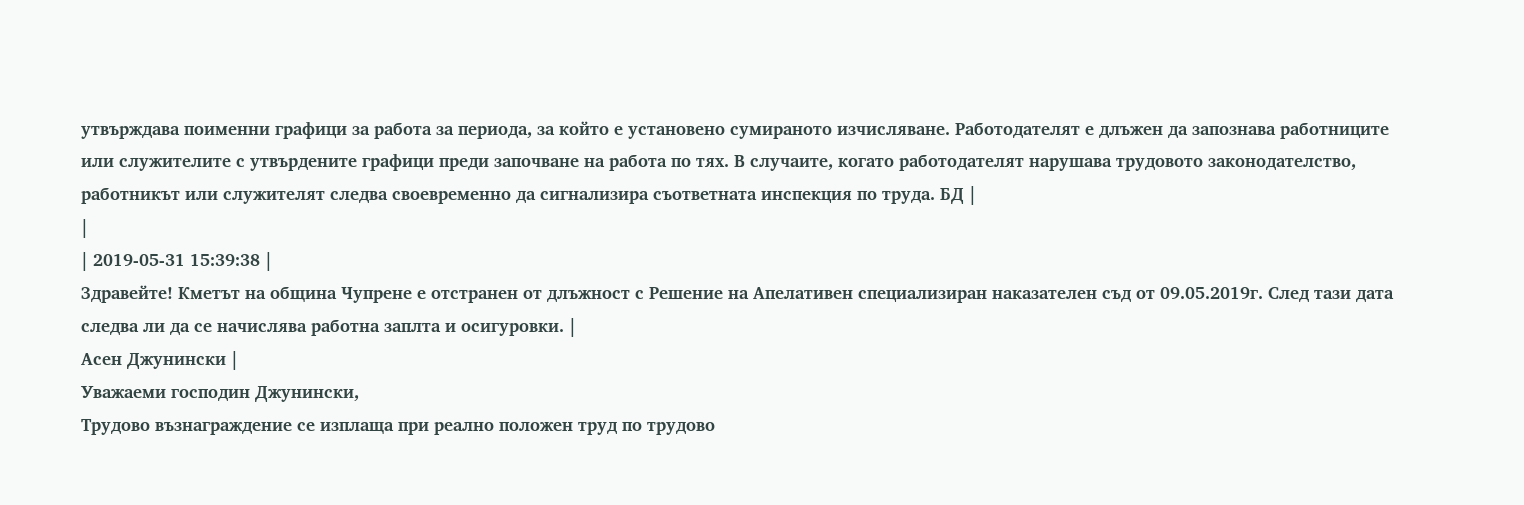утвърждава поименни графици за работа за периода, за който е установено сумираното изчисляване. Работодателят е длъжен да запознава работниците или служителите с утвърдените графици преди започване на работа по тях. В случаите, когато работодателят нарушава трудовото законодателство, работникът или служителят следва своевременно да сигнализира съответната инспекция по труда. БД |
|
| 2019-05-31 15:39:38 |
Здравейте! Кметът на община Чупрене е отстранен от длъжност с Решение на Апелативен специализиран наказателен съд от 09.05.2019г. След тази дата следва ли да се начислява работна заплта и осигуровки. |
Асен Джунински |
Уважаеми господин Джунински,
Трудово възнаграждение се изплаща при реално положен труд по трудово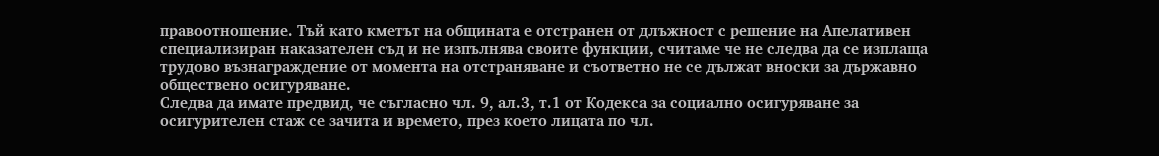правоотношение. Тъй като кметът на общината е отстранен от длъжност с решение на Апелативен специализиран наказателен съд и не изпълнява своите функции, считаме че не следва да се изплаща трудово възнаграждение от момента на отстраняване и съответно не се дължат вноски за държавно обществено осигуряване.
Следва да имате предвид, че съгласно чл. 9, ал.3, т.1 от Кодекса за социално осигуряване за осигурителен стаж се зачита и времето, през което лицата по чл.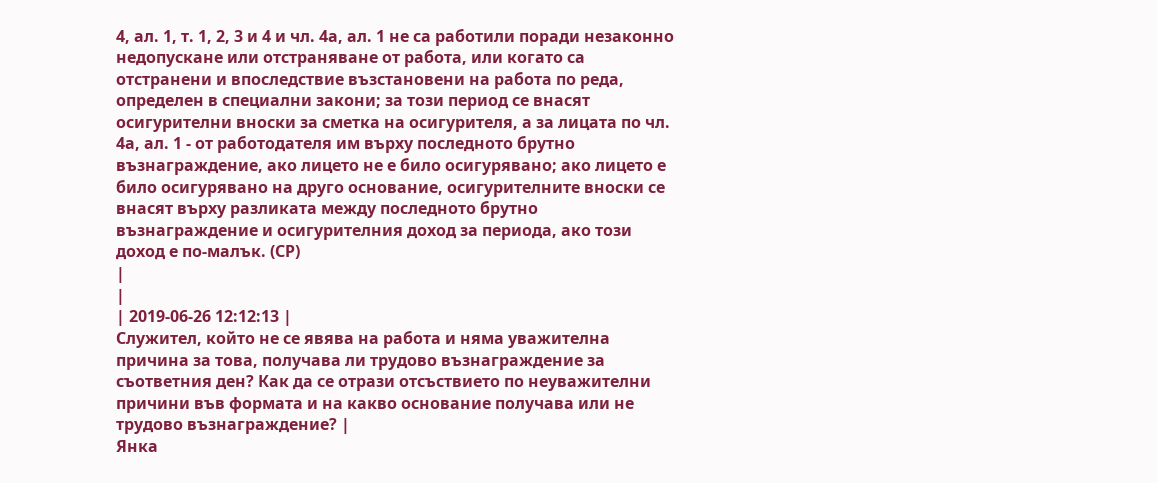4, ал. 1, т. 1, 2, 3 и 4 и чл. 4а, ал. 1 не са работили поради незаконно недопускане или отстраняване от работа, или когато са отстранени и впоследствие възстановени на работа по реда, определен в специални закони; за този период се внасят осигурителни вноски за сметка на осигурителя, а за лицата по чл. 4а, ал. 1 - от работодателя им върху последното брутно възнаграждение, ако лицето не е било осигурявано; ако лицето е било осигурявано на друго основание, осигурителните вноски се внасят върху разликата между последното брутно възнаграждение и осигурителния доход за периода, ако този доход е по-малък. (СР)
|
|
| 2019-06-26 12:12:13 |
Служител, който не се явява на работа и няма уважителна причина за това, получава ли трудово възнаграждение за съответния ден? Как да се отрази отсъствието по неуважителни причини във формата и на какво основание получава или не трудово възнаграждение? |
Янка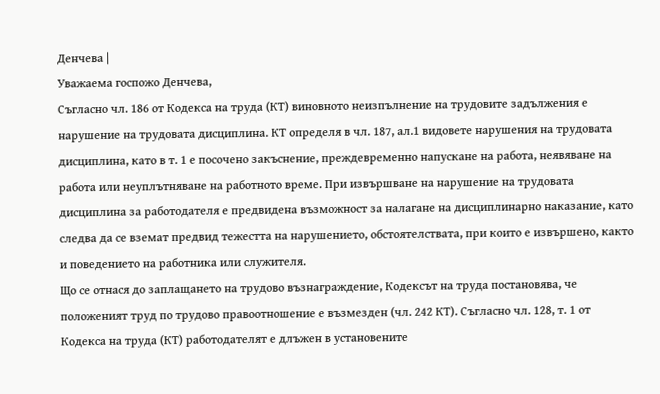Денчева |
Уважаема госпожо Денчева,
Съгласно чл. 186 от Кодекса на труда (КТ) виновното неизпълнение на трудовите задължения е нарушение на трудовата дисциплина. КТ определя в чл. 187, ал.1 видовете нарушения на трудовата дисциплина, като в т. 1 е посочено закъснение, преждевременно напускане на работа, неявяване на работа или неуплътняване на работното време. При извършване на нарушение на трудовата дисциплина за работодателя е предвидена възможност за налагане на дисциплинарно наказание, като следва да се вземат предвид тежестта на нарушението, обстоятелствата, при които е извършено, както и поведението на работника или служителя.
Що се отнася до заплащането на трудово възнаграждение, Кодексът на труда постановява, че положеният труд по трудово правоотношение е възмезден (чл. 242 КТ). Съгласно чл. 128, т. 1 от Кодекса на труда (КТ) работодателят е длъжен в установените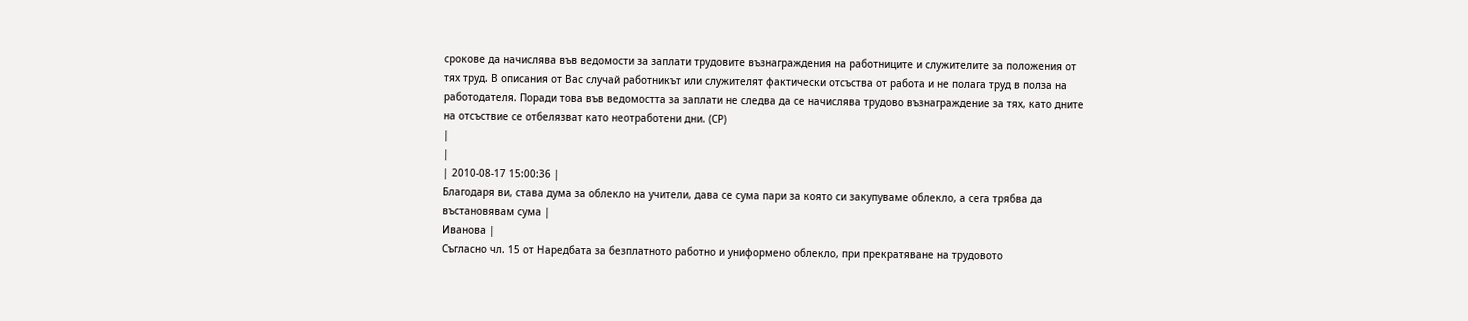срокове да начислява във ведомости за заплати трудовите възнаграждения на работниците и служителите за положения от тях труд. В описания от Вас случай работникът или служителят фактически отсъства от работа и не полага труд в полза на работодателя. Поради това във ведомостта за заплати не следва да се начислява трудово възнаграждение за тях, като дните на отсъствие се отбелязват като неотработени дни. (СР)
|
|
| 2010-08-17 15:00:36 |
Благодаря ви, става дума за облекло на учители, дава се сума пари за която си закупуваме облекло, а сега трябва да въстановявам сума |
Иванова |
Съгласно чл. 15 от Наредбата за безплатното работно и униформено облекло, при прекратяване на трудовото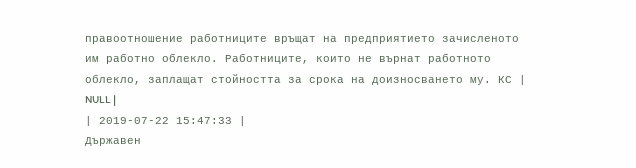правоотношение работниците връщат на предприятието зачисленото им работно облекло. Работниците, които не върнат работното облекло, заплащат стойността за срока на доизносването му. КС |
NULL |
| 2019-07-22 15:47:33 |
Държавен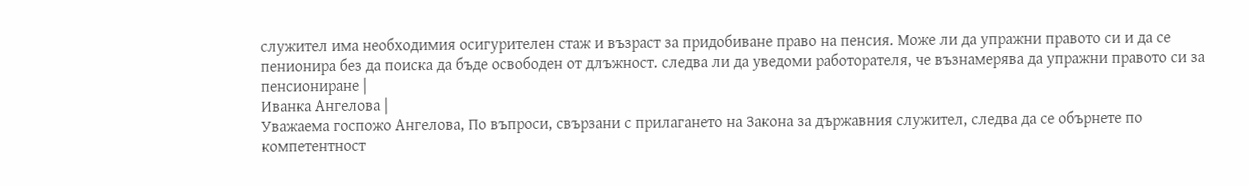служител има необходимия осигурителен стаж и възраст за придобиване право на пенсия. Може ли да упражни правото си и да се пенионира без да поиска да бъде освободен от длъжност. следва ли да уведоми работорателя, че възнамерява да упражни правото си за пенсиониране |
Иванка Ангелова |
Уважаема госпожо Ангелова, По въпроси, свързани с прилагането на Закона за държавния служител, следва да се обърнете по компетентност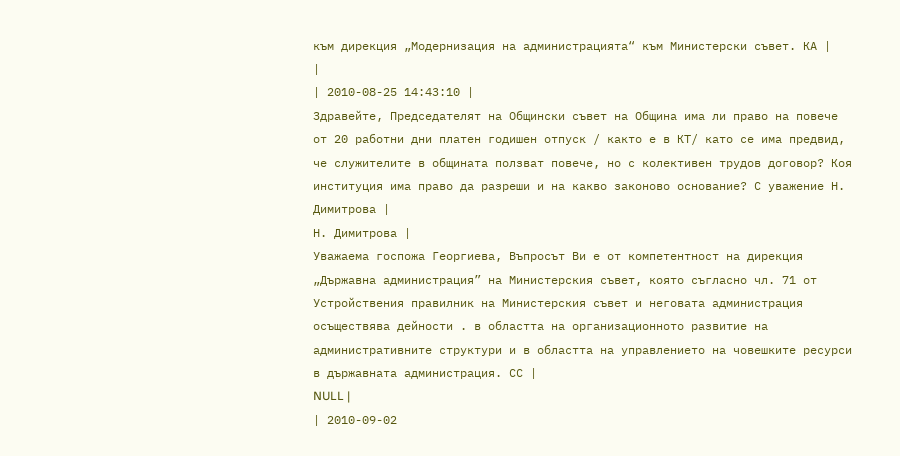към дирекция „Модернизация на администрацията“ към Министерски съвет. КА |
|
| 2010-08-25 14:43:10 |
Здравейте, Председателят на Общински съвет на Община има ли право на повече от 20 работни дни платен годишен отпуск / както е в КТ/ като се има предвид, че служителите в общината ползват повече, но с колективен трудов договор? Коя институция има право да разреши и на какво законово основание? С уважение Н. Димитрова |
Н. Димитрова |
Уважаема госпожа Георгиева, Въпросът Ви е от компетентност на дирекция „Държавна администрация” на Министерския съвет, която съгласно чл. 71 от Устройствения правилник на Министерския съвет и неговата администрация осъществява дейности . в областта на организационното развитие на административните структури и в областта на управлението на човешките ресурси в държавната администрация. СС |
NULL |
| 2010-09-02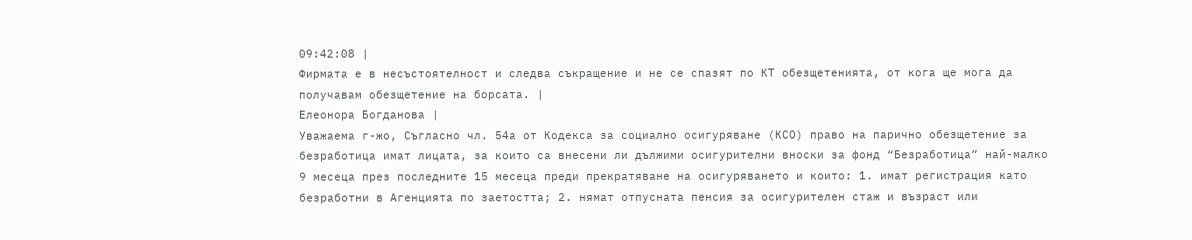09:42:08 |
Фирмата е в несъстоятелност и следва съкращение и не се спазят по КТ обезщетенията, от кога ще мога да получавам обезщетение на борсата. |
Елеонора Богданова |
Уважаема г-жо, Съгласно чл. 54а от Кодекса за социално осигуряване (КСО) право на парично обезщетение за безработица имат лицата, за които са внесени ли дължими осигурителни вноски за фонд “Безработица” най-малко 9 месеца през последните 15 месеца преди прекратяване на осигуряването и които: 1. имат регистрация като безработни в Агенцията по заетостта; 2. нямат отпусната пенсия за осигурителен стаж и възраст или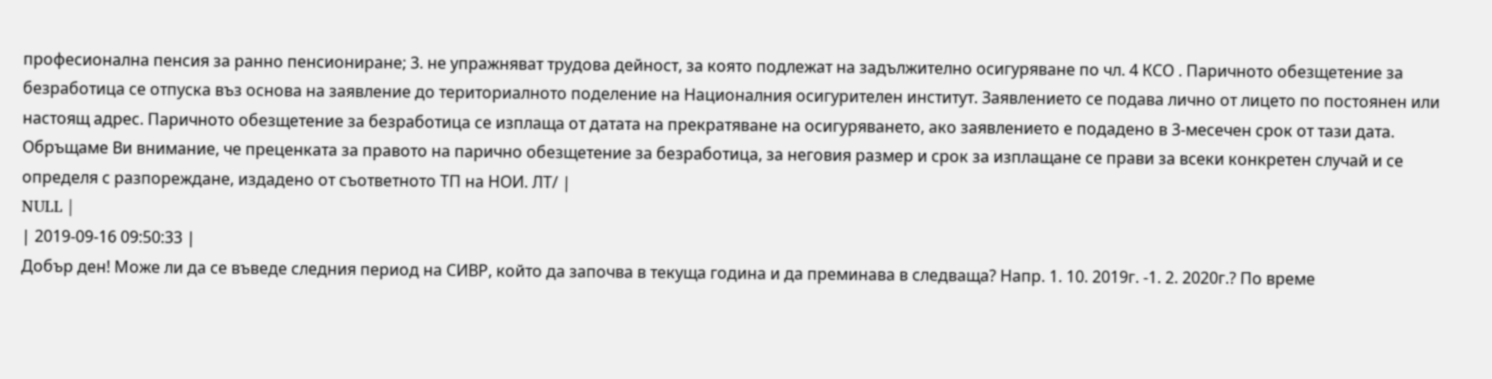професионална пенсия за ранно пенсиониране; 3. не упражняват трудова дейност, за която подлежат на задължително осигуряване по чл. 4 КСО . Паричното обезщетение за безработица се отпуска въз основа на заявление до териториалното поделение на Националния осигурителен институт. Заявлението се подава лично от лицето по постоянен или настоящ адрес. Паричното обезщетение за безработица се изплаща от датата на прекратяване на осигуряването, ако заявлението е подадено в 3-месечен срок от тази дата. Обръщаме Ви внимание, че преценката за правото на парично обезщетение за безработица, за неговия размер и срок за изплащане се прави за всеки конкретен случай и се определя с разпореждане, издадено от съответното ТП на НОИ. ЛТ/ |
NULL |
| 2019-09-16 09:50:33 |
Добър ден! Може ли да се въведе следния период на СИВР, който да започва в текуща година и да преминава в следваща? Напр. 1. 10. 2019г. -1. 2. 2020г.? По време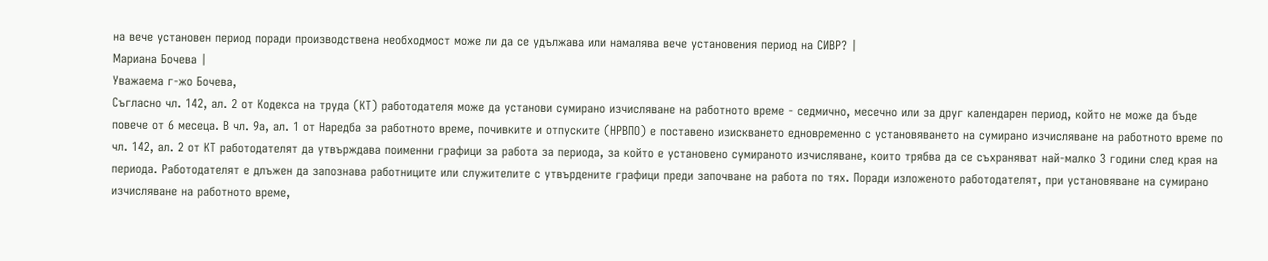на вече установен период поради производствена необходмост може ли да се удължава или намалява вече установения период на СИВР? |
Мариана Бочева |
Уважаема г-жо Бочева,
Съгласно чл. 142, ал. 2 от Кодекса на труда (КТ) работодателя може да установи сумирано изчисляване на работното време - седмично, месечно или за друг календарен период, който не може да бъде повече от 6 месеца. В чл. 9а, ал. 1 от Наредба за работното време, почивките и отпуските (НРВПО) е поставено изискването едновременно с установяването на сумирано изчисляване на работното време по чл. 142, ал. 2 от КТ работодателят да утвърждава поименни графици за работа за периода, за който е установено сумираното изчисляване, които трябва да се съхраняват най-малко 3 години след края на периода. Работодателят е длъжен да запознава работниците или служителите с утвърдените графици преди започване на работа по тях. Поради изложеното работодателят, при установяване на сумирано изчисляване на работното време,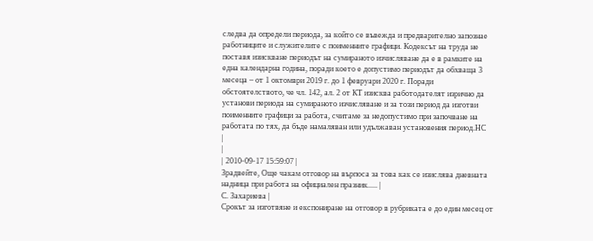следва да определи периода, за който се въвежда и предварително запознае работниците и служителите с поименните графици. Кодексът на труда не поставя изискване периодът на сумираното изчисляване да е в рамките на една календарна година, поради което е допустимо периодът да обхваща 3 месеца – от 1 октомври 2019 г. до 1 февруари 2020 г. Поради обстоятелството, че чл. 142, ал. 2 от КТ изисква работодателят изрично да установи периода на сумираното изчисляване и за този период да изготви поименните графици за работа, считаме за недопустимо при започване на работата по тях, да бъде намаляван или удължаван установения период.НС
|
|
| 2010-09-17 15:59:07 |
Зрадвейте, Още чакам отговор на върпоса за това как се изислява дневната надница при работа на официален празник..... |
С. Захариева |
Срокът за изготвяне и експониране на отговор в рубриката е до един месец от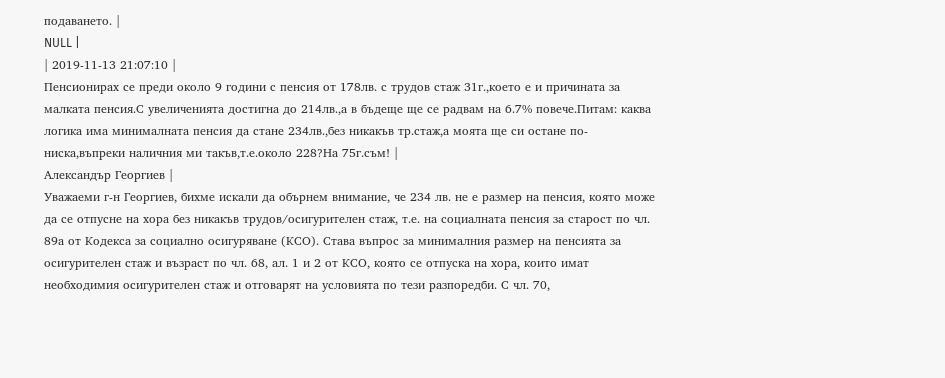подаването. |
NULL |
| 2019-11-13 21:07:10 |
Пенсионирах се преди около 9 години с пенсия от 178лв. с трудов стаж 31г.,което е и причината за малката пенсия.С увеличенията достигна до 214лв.,а в бъдеще ще се радвам на 6.7% повече.Питам: каква логика има минималната пенсия да стане 234лв.,без никакъв тр.стаж,а моята ще си остане по-ниска,въпреки наличния ми такъв,т.е.около 228?На 75г.съм! |
Александър Георгиев |
Уважаеми г-н Георгиев, бихме искали да обърнем внимание, че 234 лв. не е размер на пенсия, която може да се отпусне на хора без никакъв трудов/осигурителен стаж, т.е. на социалната пенсия за старост по чл. 89а от Кодекса за социално осигуряване (КСО). Става въпрос за минималния размер на пенсията за осигурителен стаж и възраст по чл. 68, ал. 1 и 2 от КСО, която се отпуска на хора, които имат необходимия осигурителен стаж и отговарят на условията по тези разпоредби. С чл. 70,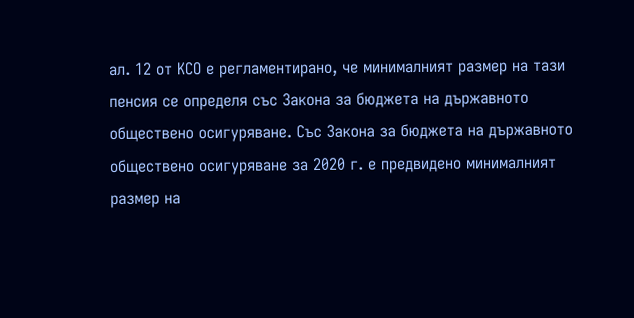ал. 12 от КСО е регламентирано, че минималният размер на тази пенсия се определя със Закона за бюджета на държавното обществено осигуряване. Със Закона за бюджета на държавното обществено осигуряване за 2020 г. е предвидено минималният размер на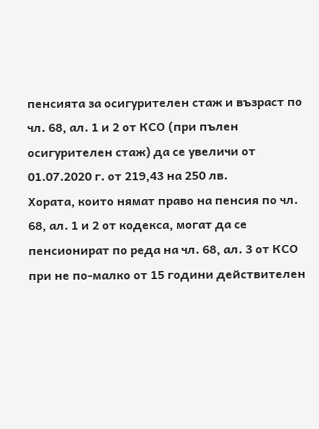пенсията за осигурителен стаж и възраст по чл. 68, ал. 1 и 2 от КСО (при пълен осигурителен стаж) да се увеличи от 01.07.2020 г. от 219,43 на 250 лв.
Хората, които нямат право на пенсия по чл. 68, ал. 1 и 2 от кодекса, могат да се пенсионират по реда на чл. 68, ал. 3 от КСО при не по-малко от 15 години действителен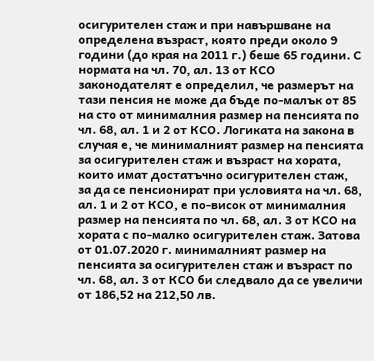осигурителен стаж и при навършване на определена възраст, която преди около 9 години (до края на 2011 г.) беше 65 години. С нормата на чл. 70, ал. 13 от КСО законодателят е определил, че размерът на тази пенсия не може да бъде по-малък от 85 на сто от минималния размер на пенсията по чл. 68, ал. 1 и 2 от КСО. Логиката на закона в случая е, че минималният размер на пенсията за осигурителен стаж и възраст на хората, които имат достатъчно осигурителен стаж, за да се пенсионират при условията на чл. 68, ал. 1 и 2 от КСО, е по-висок от минималния размер на пенсията по чл. 68, ал. 3 от КСО на хората с по-малко осигурителен стаж. Затова от 01.07.2020 г. минималният размер на пенсията за осигурителен стаж и възраст по чл. 68, ал. 3 от КСО би следвало да се увеличи от 186,52 на 212,50 лв.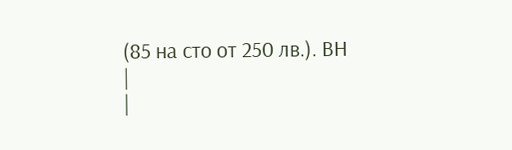(85 на сто от 250 лв.). ВН
|
|